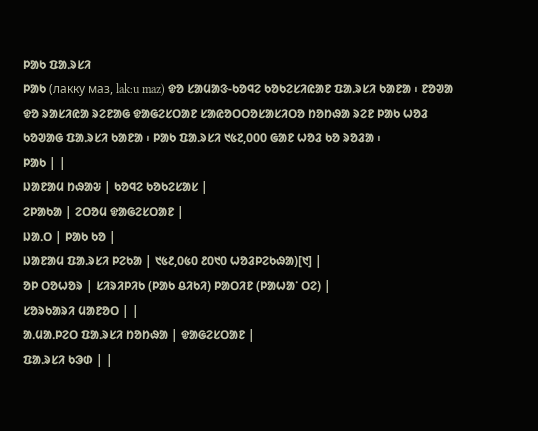ᱞᱟᱠ ᱯᱟᱹᱨᱥᱤ
ᱞᱟᱠ (лакку маз, lakːu maz) ᱫᱚ ᱥᱟᱢᱟᱝ-ᱠᱚᱧᱮ ᱠᱚᱠᱮᱥᱤᱭᱟᱱ ᱯᱟᱹᱨᱥᱤ ᱠᱟᱱᱟ ᱾ ᱱᱚᱣᱟ ᱫᱚ ᱨᱟᱥᱤᱭᱟ ᱨᱮᱱᱟᱜ ᱫᱟᱜᱮᱥᱛᱟᱱ ᱥᱟᱭᱚᱛᱛᱚᱥᱟᱥᱤᱛᱚ ᱴᱚᱴᱷᱟ ᱨᱮᱱ ᱞᱟᱠ ᱦᱚᱲ ᱠᱚᱣᱟᱜ ᱯᱟᱹᱨᱥᱤ ᱠᱟᱱᱟ ᱾ ᱞᱟᱠ ᱯᱟᱹᱨᱥᱤ ᱑᱕᱗,᱐᱐᱐ ᱜᱟᱱ ᱦᱚᱲ ᱠᱚ ᱨᱚᱲᱟ ᱾
ᱞᱟᱠ | |
ᱡᱟᱱᱟᱢ ᱴᱷᱟᱶ | ᱠᱚᱧᱮ ᱠᱚᱠᱮᱥᱟᱥ |
ᱮᱞᱟᱠᱟ | ᱮᱛᱚᱢ ᱫᱟᱜᱮᱥᱛᱟᱱ |
ᱡᱟᱹᱛ | ᱞᱟᱠ ᱠᱚ |
ᱡᱟᱱᱟᱢ ᱯᱟᱹᱨᱥᱤ ᱞᱮᱠᱟ | ᱑᱕᱒,᱐᱕᱐ ᱒᱐᱑᱐ ᱦᱚᱲᱞᱮᱠᱷᱟ)[᱑] |
ᱚᱞ ᱛᱚᱦᱚᱨ | ᱥᱤᱨᱤᱞᱤᱠ (ᱞᱟᱠ ᱪᱤᱠᱤ) ᱞᱟᱛᱤᱱ (ᱞᱟᱦᱟᱸ ᱛᱮ) |
ᱥᱚᱨᱠᱟᱨᱤ ᱢᱟᱱᱚᱛ | |
ᱟᱹᱢᱟᱹᱞᱮᱛ ᱯᱟᱹᱨᱥᱤ ᱴᱚᱴᱷᱟ | ᱫᱟᱜᱮᱥᱛᱟᱱ |
ᱯᱟᱹᱨᱥᱤ ᱠᱳᱰ | |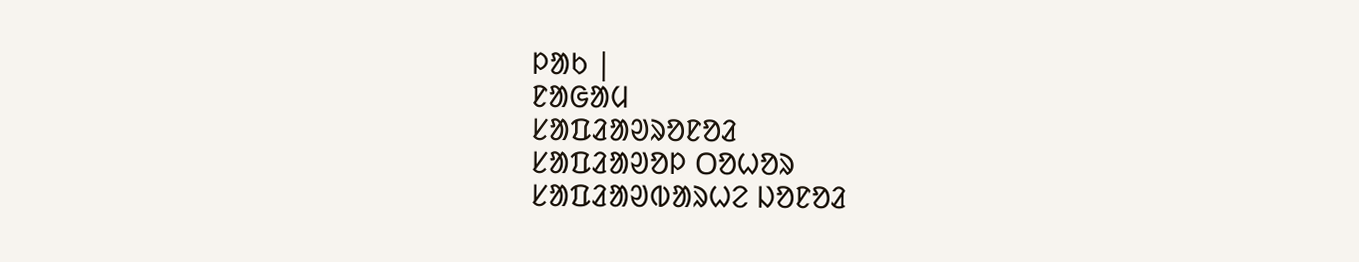ᱞᱟᱠ |
ᱱᱟᱜᱟᱢ
ᱥᱟᱯᱲᱟᱣᱨᱚᱱᱚᱲ
ᱥᱟᱯᱲᱟᱣᱚᱞ ᱛᱚᱦᱚᱨ
ᱥᱟᱯᱲᱟᱣᱵᱟᱨᱦᱮ ᱡᱚᱱᱚᱲ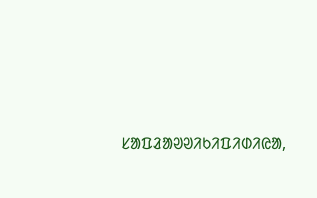ᱥᱟᱯᱲᱟᱣᱣᱤᱠᱤᱯᱤᱰᱤᱭᱟ,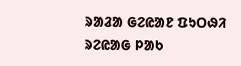ᱨᱟᱲᱟ ᱜᱮᱭᱟᱱ ᱯᱩᱛᱷᱤ ᱨᱮᱭᱟᱜ ᱞᱟᱠ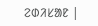ᱮᱰᱤᱥᱟᱱ |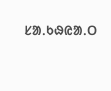ᱥᱟᱹᱠᱷᱭᱟᱹᱛ